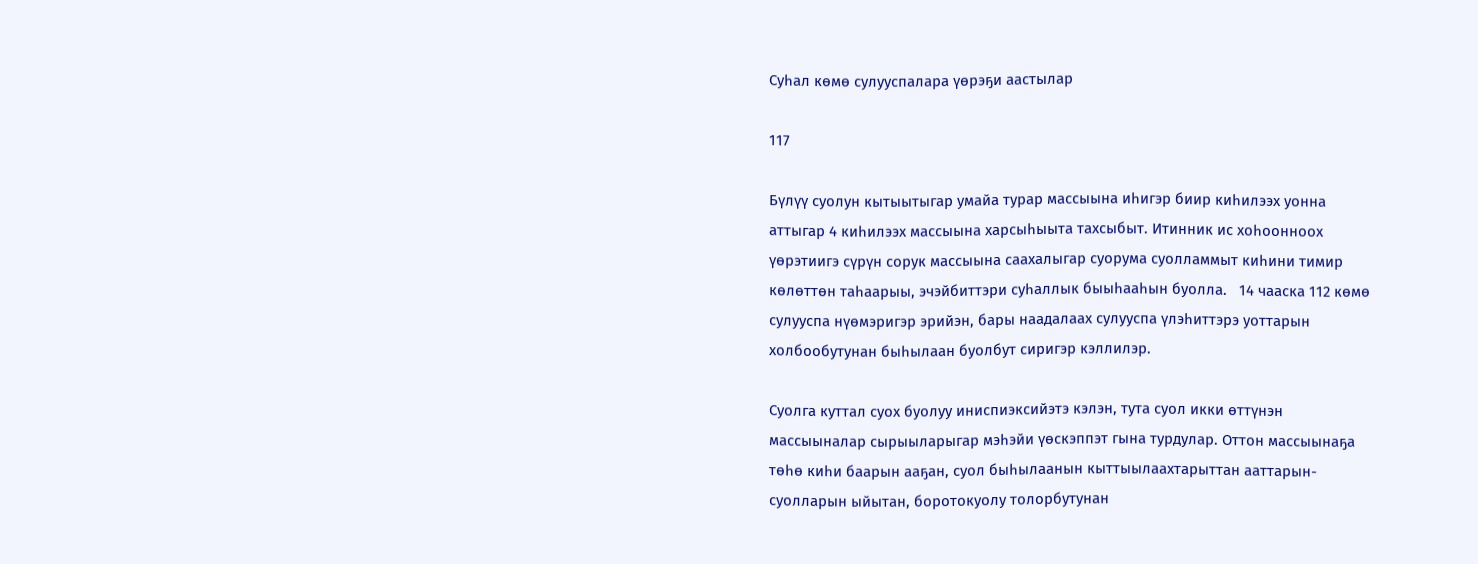Суһал көмө сулууспалара үөрэҕи аастылар

117

Бүлүү суолун кытыытыгар умайа турар массыына иһигэр биир киһилээх уонна аттыгар 4 киһилээх массыына харсыһыыта тахсыбыт. Итинник ис хоһоонноох үөрэтиигэ сүрүн сорук массыына саахалыгар суорума суолламмыт киһини тимир көлөттөн таһаарыы, эчэйбиттэри суһаллык быыһааһын буолла.   14 чааска 112 көмө сулууспа нүөмэригэр эрийэн, бары наадалаах сулууспа үлэһиттэрэ уоттарын холбообутунан быһылаан буолбут сиригэр кэллилэр.

Суолга куттал суох буолуу иниспиэксийэтэ кэлэн, тута суол икки өттүнэн массыыналар сырыыларыгар мэһэйи үөскэппэт гына турдулар. Оттон массыынаҕа төһө киһи баарын ааҕан, суол быһылаанын кыттыылаахтарыттан ааттарын-суолларын ыйытан, боротокуолу толорбутунан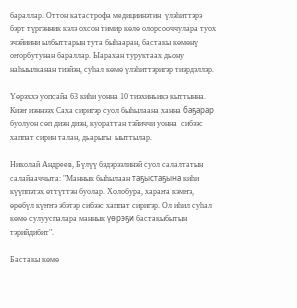бараллар. Оттон катастрофа медициинэтин  үлэһиттэрэ бэрт түргэнник кэлэ охсон тимир көлө олорсооччулара туох эчэйиини ылбыттарын тута быһааран, бастакы көмөнү оҥорбутунан бараллар. Ыарахан туруктаах дьону наһыылканан тиэйэн, суһал көмө үлэһиттэригэр тиэрдэллэр.

Үөрэххэ уопсайа 63 киһи уонна 10 тиэхиньикэ кыттынна. Киэҥ иэннээх Саха сиригэр суол быһылаана ханна баҕарар буолуон сөп диэн диэн, куораттан тэйиччи уонна  сибээс хаппат сирин талан, дьарыгы  ыыттылар.

Николай Андреев, Бүлүү бэдэрээлинэй суол салалтатын салайааччыта: "Маннык быһылаан таҕыстаҕына киһи күүппэтэх өттүттэн буолар. Холобура, хараҥа кэмҥэ, өрөбүл күҥҥэ эбэтэр сибээс хаппат сиригэр. Ол иһил суһал көмө сулууспалара маннык үөрэҕи бастакыбытын тэрийдибит".

Бастакы көмө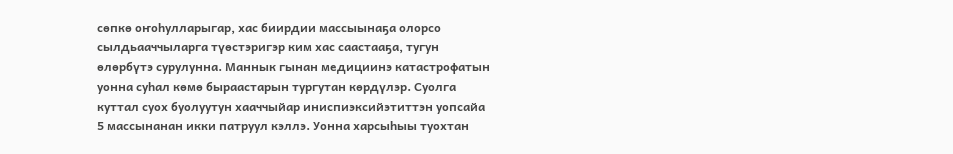сөпкө оҥоһулларыгар, хас биирдии массыынаҕа олорсо сылдьааччыларга түөстэригэр ким хас саастааҕа, тугун өлөрбүтэ сурулунна. Маннык гынан медициинэ катастрофатын уонна суһал көмө быраастарын тургутан көрдүлэр. Суолга куттал суох буолуутун хааччыйар иниспиэксийэтиттэн уопсайа 5 массынанан икки патруул кэллэ. Уонна харсыһыы туохтан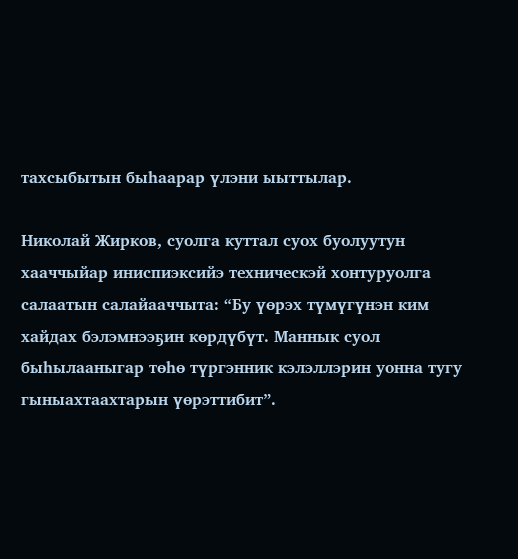тахсыбытын быһаарар үлэни ыыттылар.

Николай Жирков, суолга куттал суох буолуутун хааччыйар иниспиэксийэ техническэй хонтуруолга салаатын салайааччыта: “Бу үөрэх түмүгүнэн ким хайдах бэлэмнээҕин көрдүбүт. Маннык суол быһылааныгар төһө түргэнник кэлэллэрин уонна тугу гыныахтаахтарын үөрэттибит”.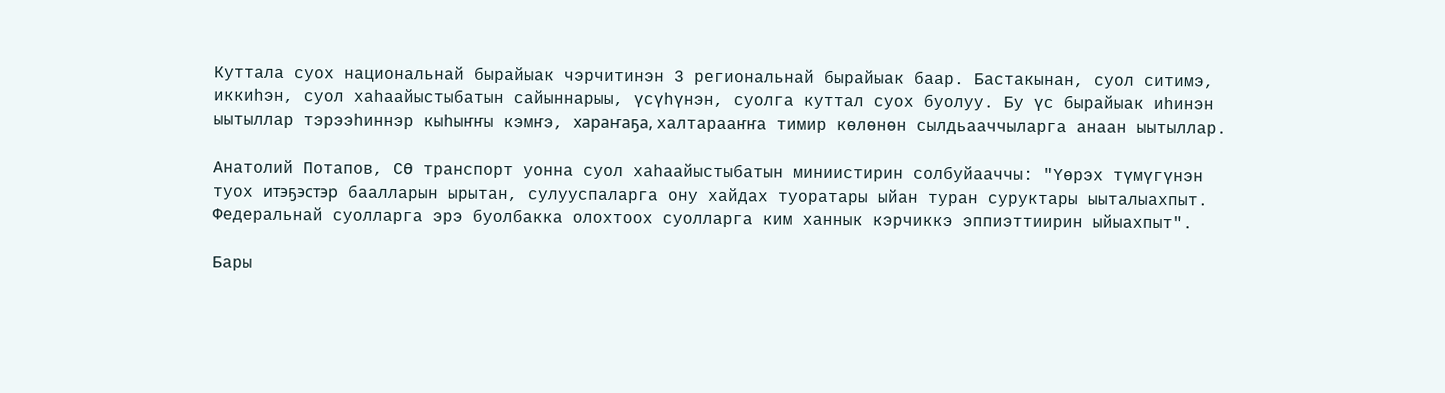Куттала суох национальнай бырайыак чэрчитинэн 3 региональнай бырайыак баар. Бастакынан, суол ситимэ, иккиһэн, суол хаһаайыстыбатын сайыннарыы, үсүһүнэн, суолга куттал суох буолуу. Бу үс бырайыак иһинэн ыытыллар тэрээһиннэр кыһыҥҥы кэмҥэ, хараҥаҕа, халтарааҥҥа тимир көлөнөн сылдьааччыларга анаан ыытыллар.

Анатолий Потапов, СӨ транспорт уонна суол хаһаайыстыбатын миниистирин солбуйааччы: "Үөрэх түмүгүнэн туох итэҕэстэр баалларын ырытан, сулууспаларга ону хайдах туоратары ыйан туран суруктары ыыталыахпыт. Федеральнай суолларга эрэ буолбакка олохтоох суолларга ким ханнык кэрчиккэ эппиэттиирин ыйыахпыт".

Бары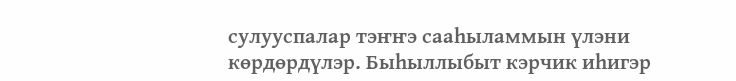сулууспалар тэҥҥэ сааһыламмын үлэни көрдөрдүлэр. Быһыллыбыт кэрчик иһигэр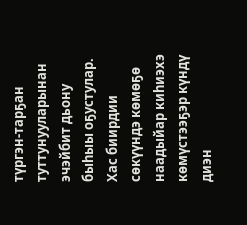түргэн-тарҕан туттунууларынан эчэйбит дьону быһыы оҕустулар. Хас биирдии сөкүүндэ көмөҕө наадыйар киһиэхэ көмүстээҕэр күндү диэн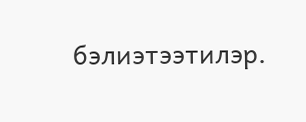бэлиэтээтилэр.